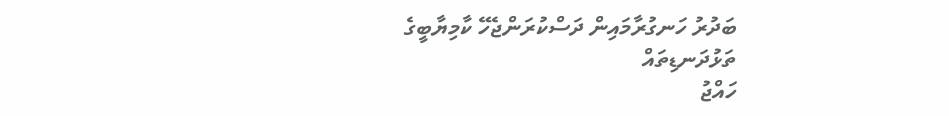ބަދުރު ހަނގުރާމައިން ދަސްކުރަންޖެހޭ ކާމިޔާބީގެ ތަޅުދަނޑިތައް
ހައްޖު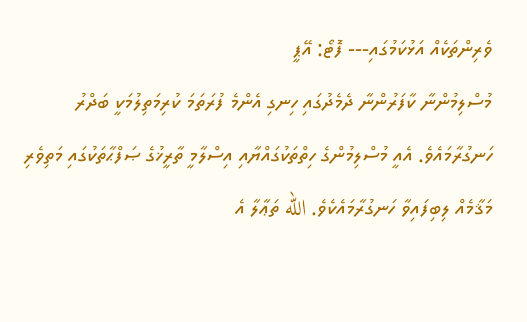ވެރިންތަކެއް އަޅުކަމުގައި--- ފޮޓޯ: އޭޕީ
މުސްލިމުންނާ ކާފަރުންނާ ދެމެދުގައި ހިނގި އެންމެ ފުރަތަމަ ކުރިމަތިލުމަކީ ބަދްރު ހަނގުރާމައެވެ. އެއީ މުސްލިމުންގެ ހިތްތަކުގައްޔާއި އިސްލާމީ ތާރީޚުގެ ޞަފްޙާތަކުގައި މަތިވެރި މަޤާމެއް ލިބިފައިވާ ހަނގުރާމައެކެވެ. الله ތަޢާލާ އެ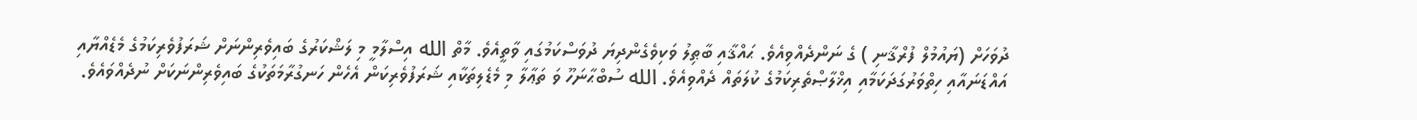ދުވަހަށް (ޔައުމުލް ފުރްޤާނި ) ގެ ނަންދެއްވިއެވެ. ޙައްޤާއި ބާޠިލު ވަކިވެގެންދިޔަ ދުވަސްކަމުގައި ވާތީއެވެ. މާތް الله އިސްލާމީ މި ލަޝްކަރުގެ ބައިވެރިންނަށް ޝަރަފުވެރިކަމުގެ މެޑެއްޔާއި އައްޑަނައާއި ހިތްވަރުގަދަކަމާއި އިޚްލާޞްތެރިކަމުގެ ކުލަތައް ދެއްވިއެވެ. الله ސުބްޙާނަހޫ ވަ ތަޢާލާ މި މެޑެލިތަކާއި ޝަރަފުވެރިކަން އެހެން ހަނގުރާމަތަކުގެ ބައިވެރިންނަކަށް ނުދެއްވައެވެ.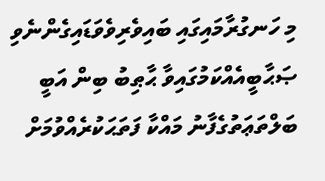މި ހަނގުރާމައިގައި ބައިވެރިވެވަޑައިގެންނެވި ޞަޙާބީއެއްކަމުގައިވާ ޙާޠިބު ބިން އަބީ ބަލްތަޢަތުގެފާނު މައްކާ ފަތަޙަކުރެއްވުމަށް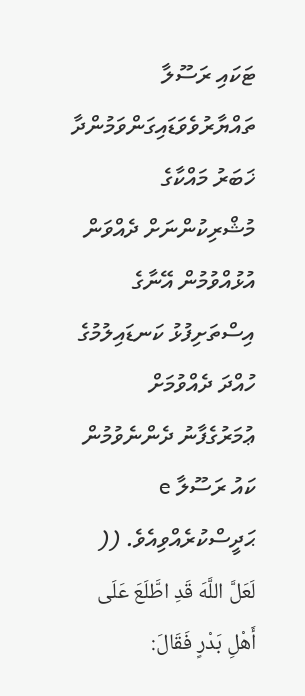ޓަކައި ރަސޫލާ ތައްޔާރުވެވަޑައިގަންވަމުންދާ ޚަބަރު މައްކާގެ މުޝްރިކުންނަށް ދެއްވަން އުޅުއްވުމުން އޭނާގެ އިސްތަށިފުޅު ކަނޑައިލުމުގެ ހުއްދަ ދެއްވުމަށް ޢުމަރުގެފާނު ދެންނެވުމުން ކައު ރަސޫލާ e ޙަދީސްކުރެއްވިއެވެ. (( لَعَلَّ اللَّهَ قَدِ اطَّلَعَ عَلَى أَهْلِ بَدْرٍ فَقَالَ: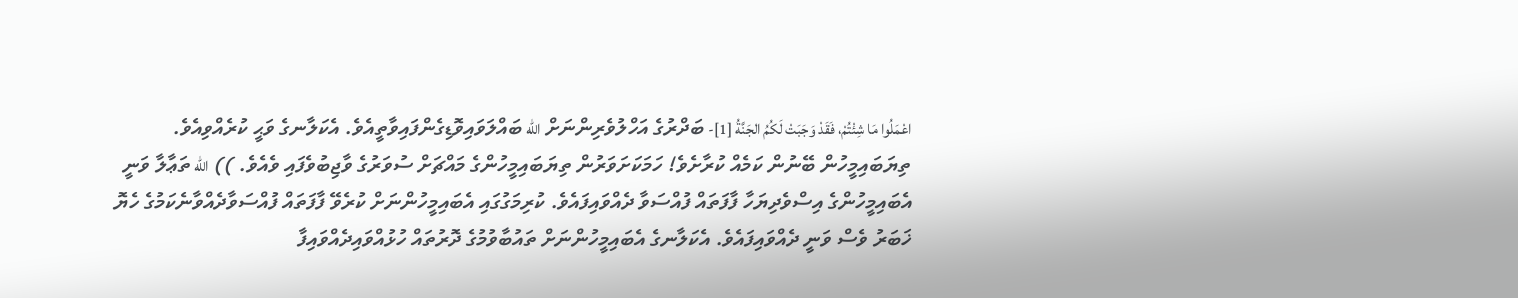اعْمَلُوا مَا شِئْتُمْ، فَقَدْ وَجَبَتْ لَكُمُ الجَنَّةُ [1]- ބަދްރުގެ އަހްލުވެރިންނަށް الله ބައްލަވައިވޮޑިގެންފައިވާތީއެވެ. އެކަލާނގެ ވަޙީ ކުރެއްވިއެވެ. ތިޔަބައިމީހުން ބޭނުން ކަމެއް ކުރާށެވެ! ހަމަކަށަވަރުން ތިޔަބައިމީހުންގެ މައްޗަށް ސުވަރުގެ ވާޖިބުވެފައި ވެއެވެ. )) الله ތަޢާލާ ވަނީ އެބައިމީހުންގެ އިސްވެދިޔަހާ ފާފަތައް ފުއްސަވާ ދެއްވައިފައެވެ. ކުރިމަގުގައި އެބައިމީހުންނަށް ކުރެވޭ ފާފަތައް ފުއްސަވާދެއްވާނެކަމުގެ ހެޔޮ ޚަބަރު ވެސް ވަނީ ދެއްވައިފައެވެ. އެކަލާނގެ އެބައިމީހުންނަށް ތައުބާވުމުގެ ދޮރުތައް ހުޅުއްވައިދެއްވައިފާ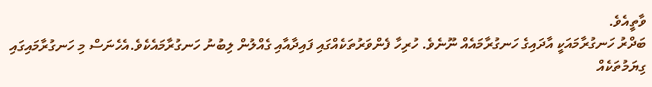ވާތީއެވެ.
ބަދްރު ހަނގުރާމައަކީ އާދައިގެ ހަނގުރާމައެއް ނޫނެވެ. ހުރިހާ ފެންވަރުތަކެއްގައި ފައިދާއާއި ގެއްލުން ލިބުނު ހަނގުރާމައެކެވެ.އެހެނަސް މި ހަނގުރާމައިގައި ގިޔަމުތަކެއް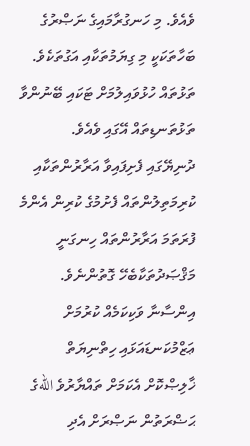ވެއެވެ. މި ހަނގުރާމައިގެ ނަޞްރުގެ ބަހާތަކަކީ މި ގިޔަމުތަކާއި އަގުތަކެވެ. ތަޅުތައް ހުޅުވައިލުމަށް ޓަކައި ބޭނުންވާ ތަޅުތަނޑިތައް އޭގައި ވެއެވެ.
ދުނިޔޭގައި ފެށިފައިވާ އަރާރުންތަކާއި ކުރިމަތިލުންތައް ފެށުމުގެ ކުރިން އެންމެ ފުރަތަމަ އަރާރުންތައް ހިނގަނީ މަޤްޞަދުތަކާބެހޭ ގޮތުންނެވެ. އިންސާނާ ވަކިކަމެއް ކުރުމަށް ޢަޒްމުކަނޑައަޅައި ހިތްނިޔަތް ޚާލިޞްކޮށް އެކަމަށް ތައްޔާރުވެ اللهގެ ޙަޟްރަތުން ނަޞްރަށް އެދި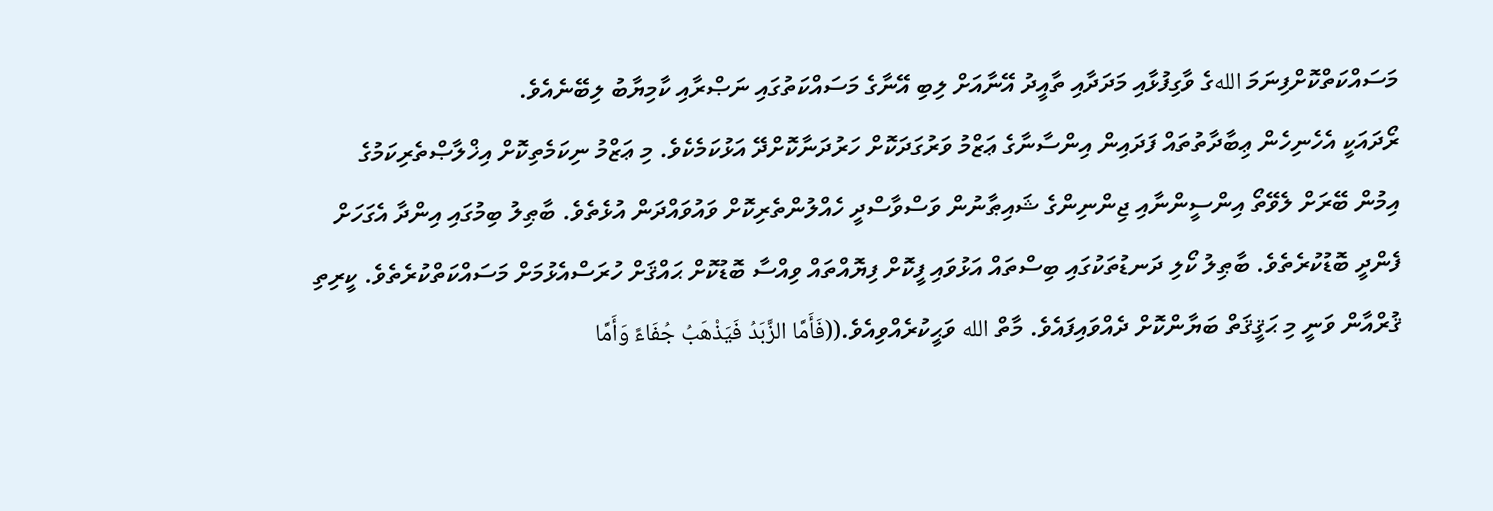މަސައްކަތްކޮށްފިނަމަ اللهގެ ވާގިފުޅާއި މަދަދާއި ތާއީދު އޭނާއަށް ލިބި އޭނާގެ މަސައްކަތުގައި ނަޞްރާއި ކާމިޔާބު ލިބޭނެއެވެ.
ރޯދައަކީ އެހެނިހެން ޢިބާދާތުތައް ފަދައިން އިންސާނާގެ ޢަޒްމު ވަރުގަދަކޮށް ހަރުދަނާކޮށްދޭ އަޅުކަމެކެވެ. މި ޢަޒްމު ނިކަމެތިކޮށް އިޚްލާޞްތެރިކަމުގެ އިމުން ބޭރަށް ލެވޭތޯ އިންސީންނާއި ޖިންނިންގެ ޝައިޠާނުން ވަސްވާސްދީ ހެއްލުންތެރިކޮށް ވައުވައްދަން އުޅެތެވެ. ބާޠިލު ބިމުގައި އިންދާ އެގަހަށް ފެންދީ ބޮޑުކުރެތެވެ. ބާޠިލު ކޯލި ދަނޑުތަކުގައި ބިސްތައް އަޅުވައި ފީކޮށް ފިޔޮއްތައް ވިއްސާ ބޮޑުކޮށް ޙައްޤަށް ހުރަސްއެޅުމަށް މަސައްކަތްކުރެތެވެ. ކީރިތި ޤުރްއާން ވަނީ މި ޙަޤީޤަތް ބަޔާންކޮށް ދެއްވައިފައެވެ. މާތް الله ވަޙީކުރެއްވިއެވެ.((فَأَمَّا الزَّبَدُ فَيَذْهَبُ جُفَاءً وَأَمَّا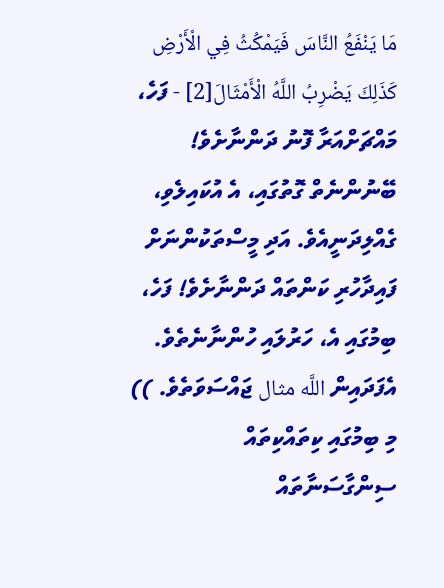مَا يَنْفَعُ النَّاسَ فَيَمْكُثُ فِي الْأَرْضِ كَذَلِكَ يَضْرِبُ اللَّهُ الْأَمْثَالَ[2] - ފަހެ، މައްޗަށްއަރާ ފޮނު ދަންނާށެވެ! ބޭނުންނެތް ގޮތުގައި، އެ އުކައިލެވި، ގެއްލިދަނީއެވެ. އަދި މީސްތަކުންނަށް ފައިދާހުރި ކަންތައް ދަންނާށެވެ! ފަހެ، ބިމުގައި އެ، ހަރުލައި ހުންނާނެތެވެ. އެފަދައިން اللَّه مثال ޖައްސަވަތެވެ. )) މި ބިމުގައި ކިތައްކިތައް ސިންގާސަނާތައް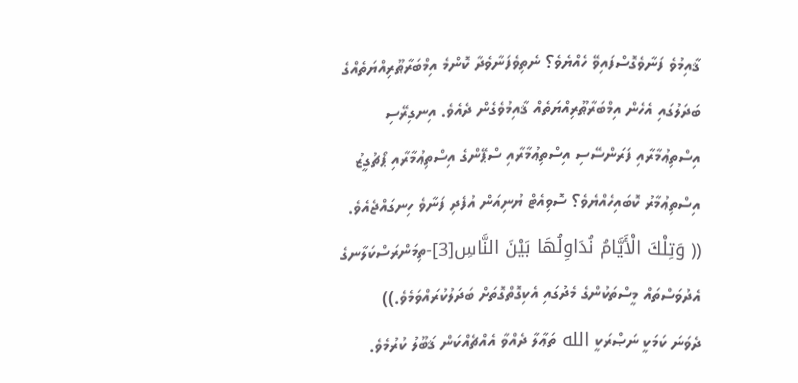ޤާއިމުވެ ފަނާވެގޮސްފައިވޭ ހެއްޔެވެ؟ ނެތިވެފަނާވެދާ ކޮންމެ އިމްބަރާޠޫރިއްޔަތެއްގެ ބަދަލުގައި އެހެން އިމްބަރާޠޫރިއްޔަތެއް ޤާއިމުވެގެން ދެއެވެ. އިނގިރޭސި އިސްތިޢުމާރާއި ފަރަންސޭސި އިސްތިޢުމާރާއި ސްޕޭންގެ އިސްތިޢުމާރާއި ޕޯޗުގީޒު އިސްތިޢުމާރު ކޮބައިހެއްޔެވެ؟ ސޮވިއެޓް ޔުނިއަން އުފެދި ފަނާވެ ހިނގައްޖެއެވެ. (( وَتِلْكَ الْأَيَّامُ نُدَاوِلُهَا بَيْنَ النَّاسِ[3]-ތިމަންރަސްކަލާނގެ އެދުވަސްތައް މީސްތަކުންގެ މެދުގައި އެކިގޮތްގޮތަށް ބަދަލުކުރައްވަމެވެ.))
ދެވަނަ ކަމަކީ ނަޞްރަކީ الله ތަޢާލާ ދެއްވާ އެއްޗެއްކަން ޤަބޫލު ކުރުމެވެ.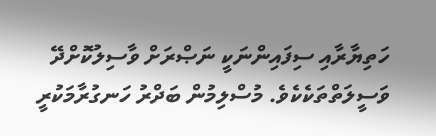ހަތިޔާރާއި ސިފައިންނަކީ ނަޞްރަށް ވާސިލުކޮށްދޭ ވަސީލަތްތަކެކެވެ. މުސްލިމުން ބަދްރު ހަނގުރާމަކުރީ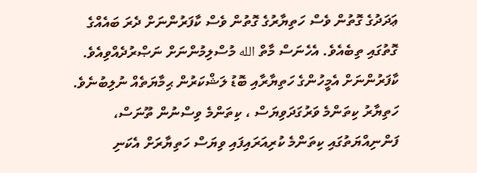ޢަދަދުގެ ގޮތުން ވެސް ހަތިޔާރުގެ ގޮތުން ވެސް ކާފަރުންނަށް ދެރަ ބައެއްގެ ގޮތުގައި ތިބެއެވެ. އެހެނަސް މާތް الله މުސްލިމުންނަށް ނަޞްރުދެއްވިއެވެ. ކާފަރުންނަށް އެމީހުންގެ ހަތިޔާރާއި ބޮޑު ލަޝްކަރުން ޙިމާޔަތެއް ނުލިބުނެވެ. ހަތިޔާރު ކިތަންމެ ވަރުގަދަވިޔަސް ، ކިތަންމެ ވިސްނުން ތޫނަސް، ފަންނިއްޔަތުގައި ކިތަންމެ ކުރިއަރައިފައި ވިޔަސް ހަތިޔާރަށް އެކަނި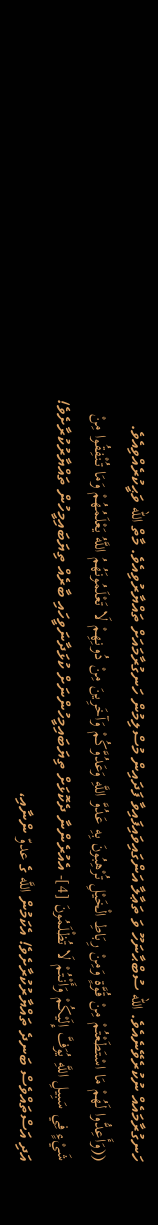ހަނގުރާމައެއް ނުކުރެވޭނެއެވެ. الله ސުބްޙާނަހޫ ވަ ތަޢާލާ އަންގައިވައިފައިވާ ފަދައިން މުސްލިމުން ހަނގުރާމައަށް ތައްޔާރުވިއެވެ. މާތް الله ވަޙީކުރެއްވިއެވެ. ((وَأَعِدُّوا لَهُمْ مَا اسْتَطَعْتُمْ مِنْ قُوَّةٍ وَمِنْ رِبَاطِ الْخَيْلِ تُرْهِبُونَ بِهِ عَدُوَّ اللَّهِ وَعَدُوَّكُمْ وَآخَرِينَ مِنْ دُونِهِمْ لَا تَعْلَمُونَهُمُ اللَّهُ يَعْلَمُهُمْ وَمَا تُنْفِقُوا مِنْ شَيْءٍ فِي سَبِيلِ اللَّهِ يُوَفَّ إِلَيْكُمْ وَأَنْتُمْ لَا تُظْلَمُونَ [4]- އެއުރެންނާ ދެކޮޅަށް ތިޔަބައިމީހުންނަށް ކުޅަދާނަވީހައި ބާރެއް ތިޔަބައިމީހުން ތައްޔާރުކުރާށެވެ! އަދި އަސްތައްވެސް ބަނދެ ތައްޔާރުކުރާށެވެ! އެކަމުން اللَّه ގެ عدوّ ންނާއި،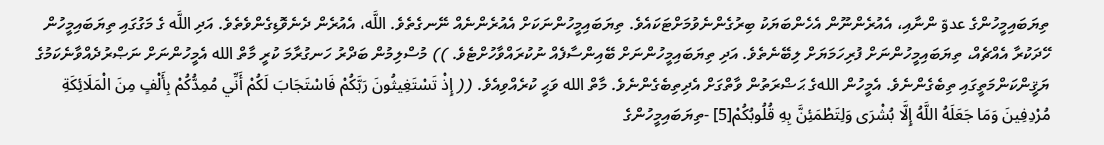ތިޔަބައިމީހުންގެ عدوّ ންނާއި، އެއުރެންނޫން އެހެންބަޔަކު ބިރުގެންނެވުމަށްޓަކައެވެ. ތިޔަބައިމީހުންނަކަށް އެއުރެންނެއް ނޭނގެތެވެ. اللَّه، އެއުރެން ދެނެވޮޑިގެންވެތެވެ. އަދި اللَّه ގެ މަގުގައި ތިޔަބައިމީހުން ހޭދަކުރާ އެއްޗެއް، ތިޔަބައިމީހުންނަށް ފުރިހަމަޔަށް ލިބޭނެތެވެ. އަދި ތިޔަބައިމީހުންނަށް ބޭއިންސާފެއް ނުކުރައްވާހުށްޓެވެ. )) މުސްލިމުން ބަދްރު ހަނގުރާމަ ކުރީ މާތް الله އެމީހުންނަށް ނަޞްރުދެއްވާނެކަމުގެ ޔަޤީންކަންމަތީގައި ތިބެގެންނެވެ. އެމީހުން اللهގެ ޙަޟްރަތުން ވާތްގަށް އެދިތިބެގެންނެވެ. މާތް الله ވަޙީ ކުރެއްވިއެވެ. (( إِذْ تَسْتَغِيثُونَ رَبَّكُمْ فَاسْتَجَابَ لَكُمْ أَنِّي مُمِدُّكُمْ بِأَلْفٍ مِنَ الْمَلَائِكَةِ مُرْدِفِينَ وَمَا جَعَلَهُ اللَّهُ إِلَّا بُشْرَى وَلِتَطْمَئِنَّ بِهِ قُلُوبُكُمْ[5] -ތިޔަބައިމީހުންގެ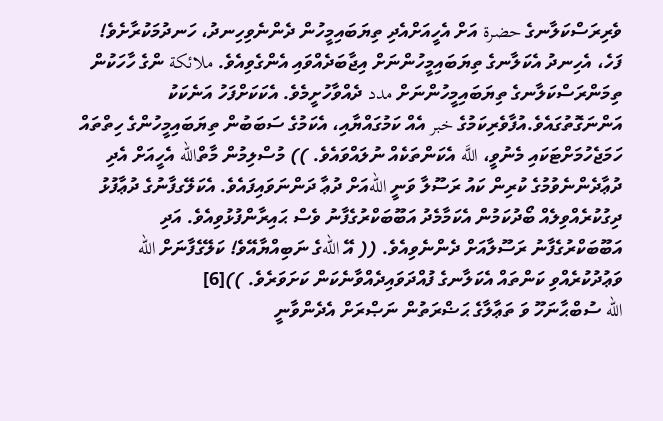ވެރިރަސްކަލާނގެ حضرة އަށް އެހީއަށްއެދި ތިޔަބައިމީހުން ދެންނެވިހިނދު، ހަނދުމަކުރާށެވެ! ފަހެ، އެހިނދު އެކަލާނގެ ތިޔަބައިމީހުންނަށް އިޖާބަދެއްވައި އެންގެވިއެވެ. ملائكة ންގެ ހާހަކުން ތިމަންރަސްކަލާނގެ ތިޔަބައިމީހުންނަށް مدد ދެއްވާހުށީމެވެ. އެކަކަށްފަހު އަނެކަކު އަންނަގޮތުގައެވެ.އުފާވެރިކަމުގެ خبر އެއް ކަމުގައްޔާއި، އެކަމުގެ ސަބަބުން ތިޔަބައިމީހުންގެ ހިތްތައް ހަމަޖެހުމަށްޓަކައި މެނުވީ، اللَّه އެކަންތަކެއް ނުލައްވައެވެ. )) މުސްލިމުން މާތްالله އެހީއަށް އެދި ދުޢާދެންނެވުމުގެ ކުރިން ކައު ރަސޫލާ ވަނީ اللهއަށް ދުޢާ ދަންނަވައިފައެވެ. އެކަލޭގފާނުގެ ދުޢާފުޅު ދިގުކުރެއްވިލެއް ބޯދުކަމުން އެކަމާމެދު އަބޫބަކްރުގެފާނު ވެސް ޙައިރާންފުޅުވިއެވެ. އަދި އަބޫބަކްރުގެފާނު ރަސޫލާއަށް ދެންނެވިއެވެ. (( އޭ اللهގެ ނަބިއްޔާއޭވެ! ކަލޭގެފާނަށް الله ވަޢުދުކުރެއްވި ކަންތައް އެކަލާނގެ ފުއްދަވައިދެއްވާނެކަން ކަށަވަރެވެ. ))[6]
الله ސުބްޙާނަހޫ ވަ ތަޢާލާގެ ޙަޟްރަތުން ނަޞްރަށް އެދެންވާނީ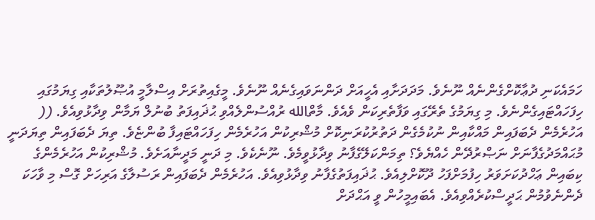ހަމައެކަނި ދުޢާކޮށްގެންނެއް ނޫނެވެ. މަދަދަށާއި އެހީއަށް ދަންނަވައިގެނެއް ނޫނެވެ. މީގެއިތުރަށް އިސްލާމީ އުޞޫލުތަކާއި ގިޔަމުގައި ހިފަހައްޓައިގެންނެވެ. މި ގިޔަމުގެ ތެރޭގައި ވަފާތެރިކަން ވެއެވެ. މާތްالله ރުއްސުންލެއްވި ޙުޛައިފަތު ބުނުލް ޔަމާން ވިދާޅުވިއެވެ. (( އަހުރެމެން ދެބަފައިން މައްކާއިން ނުކުމެގެން ދަތުރުކުރަނިކޮށް މުޝްރިކުން އަހުރެމެން ހިފަހައްޓައިފާ ބުންޏެވެ. ތިޔަ ދެބަފައިން ތިޔަދަނީ މުޙައްމަދުގެފާނަށް ނަޞްރުދޭން ހެއްޔެވެ؟ ތިމަންކަލޭގެފާނު ވިދާޅުވީމެވެ. ނޫނެކެވެ. މި ދަނީ މަދީނާއަށެވެ. މުޝްރިކުން އަހުރެމެންގެ ކިބައިން ޢަހްދުކަށަވަރު ހިފުމަށްފަހު ދޫކޮށްލިއެވެ. ޙުޛައިފަތުގެފާނު ވިދާޅުވިއެވެ. އަހުރެމެން ދެބަފައިން ރަސުލާގެ އަރިހަށް ގޮސް މި ވާހަކަ ދެންނެވުމުން ޙަދީސްކުރެއްވިއެވެ. އެބައިމީހުން ވީ އަޙްދަށް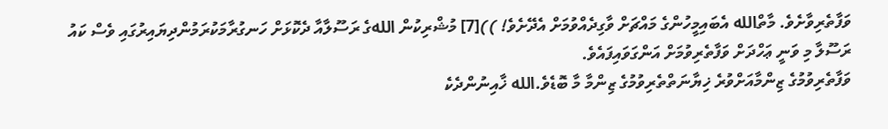ވަފާތެރިވާށެވެ. މާތްالله އެބައިމީހުންގެ މައްޗަށް ވާގިދެއްވުމަށް އެދޭށެވެ! ))[7] މުޝްރިކުން اللهގެ ރަސޫލާއާ ދެކޮޅަށް ހަނގުރާމަކުރަމުންދިޔައިރުގައި ވެސް ކައު ރަސޫލާ މި ވަނީ ޢަހްދަށް ވަފާތެރިވުމަށް އަންގަވައިފައެވެ.
ވަފާތެރިވުމުގެ ޒިންމާއަށްވުރެ ޚިޔާނަތްތެރިވުމުގެ ޒިންމާ މާ ބޮޑެވެ.الله ޚާއިނުންދެކެ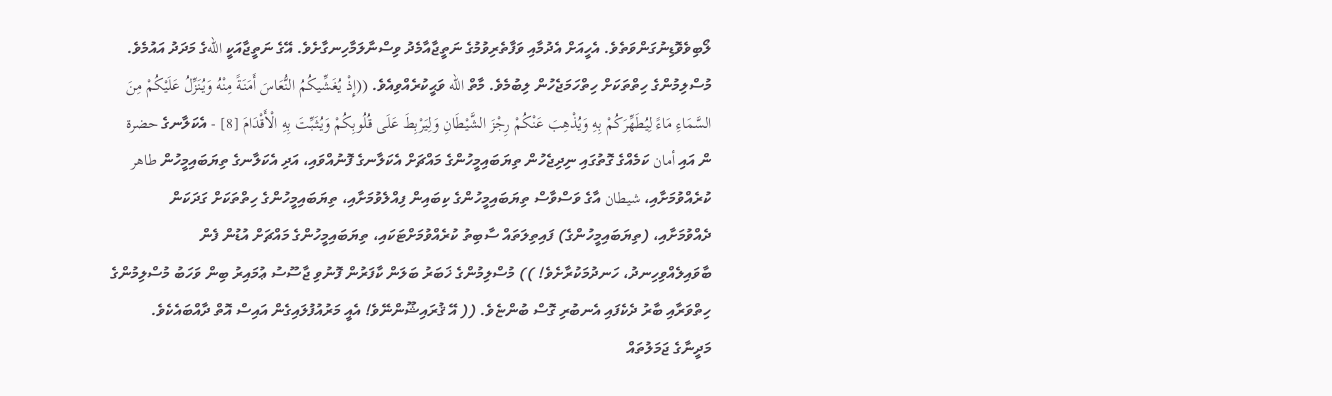ލޯބިވެވޮޑިނުގަންވަތެވެ. އެހީއަށް އެދުމާއި ވަފާތެރިވުމުގެ ނަތީޖާއާމެދު ވިސްނާލަމާހިނގާށެވެ. އޭގެ ނަތީޖާއަކީ اللهގެ މަދަދު އައުމެވެ. މުސްލިމުންގެ ހިތްތަކަށް ހިތްހަމަޖެހުން ލިބުމެވެ. މާތް الله ވަޙީކުރެއްވިއެވެ. ((إِذْ يُغَشِّيكُمُ النُّعَاسَ أَمَنَةً مِنْهُ وَيُنَزِّلُ عَلَيْكُمْ مِنَ السَّمَاءِ مَاءً لِيُطَهِّرَكُمْ بِهِ وَيُذْهِبَ عَنْكُمْ رِجْزَ الشَّيْطَانِ وَلِيَرْبِطَ عَلَى قُلُوبِكُمْ وَيُثَبِّتَ بِهِ الْأَقْدَامَ [8] - އެކަލާނގެ حضرة ން އައި أمان ކަމެއްގެ ގޮތުގައި ނިދިޖެހުން ތިޔަބައިމީހުންގެ މައްޗަށް އެކަލާނގެ ފޮނުއްވައި، އަދި އެކަލާނގެ ތިޔަބައިމީހުން طاهر ކުރެއްވުމަށާއި، شيطان އާގެ ވަސްވާސް ތިޔަބައިމީހުންގެ ކިބައިން ފިއްލެވުމަށާއި، ތިޔަބައިމީހުންގެ ހިތްތަކަށް ގަދަކަން ދެއްވުމަށާއި، (ތިޔަބައިމީހުންގެ) ފައިތިލަތައް ސާބިތު ކުރެއްވުމަށްޓަކައި، ތިޔަބައިމީހުންގެ މައްޗަށް އުޑުން ފެން ބާވައިލެއްވިހިނދު، ހަނދުމަކުރާށެވެ! )) މުސްލިމުންގެ ޚަބަރު ބަލަން ކާފަރުން ފޮނުވި ޖާސޫސު ޢުމައިރު ބިން ވަހަބު މުސްލިމުންގެ ހިތްވަރާއި ބާރު ދެކެފައި އެނބުރި ގޮސް ބުންޏެވެ. (( އޭ ޤުރައިޝޫންނޭވެ! އެއީ މަރުއުފުލައިގެން އައިސް އޮތް ދާއްބައެކެވެ. މަދީނާގެ ޖަމަލުތައް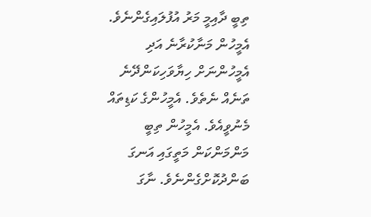ތިބީ ދާއިމީ މަރު އުފުލައިގެންނެވެ. އެމީހުން މަނާކުރާނެ އަދި އެމީހުންނަށް ހިޔާވަހިކަންދޭނެ ތަނެއް ނެތެވެ. އެމީހުންގެ ކަޑިތައް މެނުވީއެވެ. އެމީހުން ތިބީ މަންމަންކަން މަތީގައި އަނގަ ބަންދުކޮށްގެންނެވެ. ނާގަ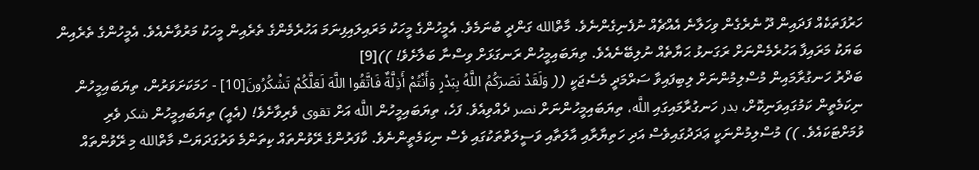ހަރުފަތަކެއް ފަދައިން ދޫ ނެރެގެން ވިހަލާނެ އެއްޗެއް ނުފެނިގެންނެވެ. މާތްالله ގަންދީ ބުނަމެވެ. އެމީހުންގެ މީހަކު މަރައިލައިފިނަމަ އަހުރެމެންގެ ތެރެއިން މީހަކު މަރުވާނެއެވެ. އެމީހުންގެ ތެރެއިން ބަޔަކު މަރައިފާ އަހުރެމެންނަށް ރަގަނޅު ޙަޔާތެއް ނުލިބޭނެއެވެ. ތިޔަބައިމީހުން ރަނގަޅަށް ވިސްނާ ބަލާށެވެ! ))[9]
ބަދްރު ހަނގުރާމައިން މުސްލިމުންނަށް ލިބިފައިވާ ސަރްމަދީ މެސެޖަކީ (( وَلَقَدْ نَصَرَكُمُ اللَّهُ بِبَدْرٍ وَأَنْتُمْ أَذِلَّةٌ فَاتَّقُوا اللَّهَ لَعَلَّكُمْ تَشْكُرُونَ[10] - ހަމަކަށަވަރުން، ތިޔަބައިމީހުން ނިކަމެތީން ކަމުގައިވަނިކޮށް، بدر ހަނގުރާމައިގައި اللَّه، ތިޔަބައިމީހުންނަށް نصر ދެއްވިއެވެ. ފަހެ، ތިޔަބައިމީހުން اللَّه އަށް تقوى ވެރިވާށެވެ! (އެއީ) ތިޔަބައިމީހުން شكر ވެރި ވުމަށްޓަކައެވެ. )) މުސްލިމުންނަކީ ޢަދަދުގައިވެސް އަދި ހަތިޔާރާއި އާލަތާއި ވަސީލަތްތަކުގައި ވެސް ނިކަމެތީންނެވެ. ކާފަރުންގެ ރޭވުންތައް ކިތަންމެ ވަރުގަދަޔަސް މާތްالله މި ރޭވުންތައް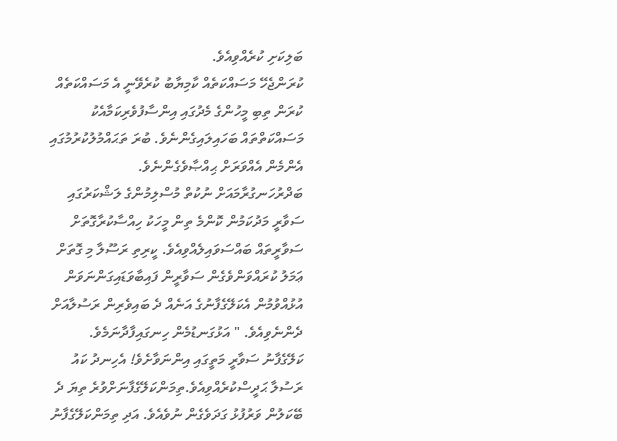ބަލިކަށި ކުރެއްވިއެވެ.
ކުރަންޖެހޭ މަސައްކަތެއް ކާމިޔާބު ކުރެވޭނީ އެ މަސައްކަތެއް ކުރަން ތިބި މީހުންގެ މެދުގައި އިންސާފުވެރިކަމާއެކު މަސައްކަތްތައް ބަހައިލައިގެންނެވެ. ބުރަ ތަޙައްމުލުކުރުމުގައި އެންމެން އެއްވަރަށް ޙިއްޞާވެގެންނެވެ. ބަދްރުހަނގުރާމައަށް ނުކުތް މުސްލިމުންގެ ލަޝްކަރުގައި ސަވާރީ މަދުކަމުން ކޮންމެ ތިން މީހަކު ހިއްސާކުރާގޮތަށް ސަވާރީތައް ބައްސަވައިލެއްވިއެވެ. ކީރިތި ރަސޫލާ މި ގޮތަށް ޢަމަލު ކުރައްވަންވެގެން ސަވާރީން ފައިބާވަޑައިގަންނަވަން އުޅުއްވުމުން އެކަލޭގެފާނުގެ އަނެއް ދެ ބައިވެރިން ރަސުލާއަށް ދެންނެވިއެވެ. " އަޅުގަނޑުމެން ހިނގައިފާދާނަމެވެ. ކަލޭގެފާނު ސަވާރީ މަތީގައި އިންނަވާށެވެ! އެހިނދު ކައު ރަސުލާ ޙަދީސްކުރެއްވިއެވެ.ތިމަންކަލޭގެފާނަށްވުރެ ތިޔަ ދެ ބޭކަލުން ވަރުފުޅު ގަދަވެގެން ނުވެއެވެ. އަދި ތިމަންކަލޭގެފާނު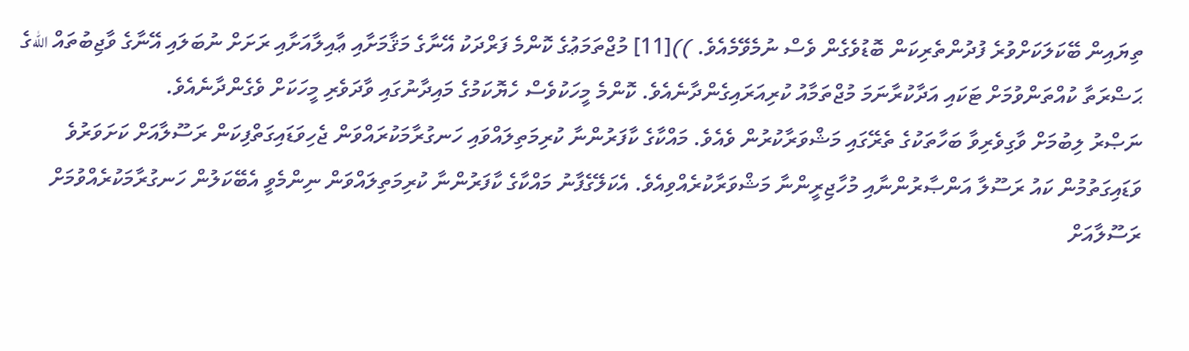ތިޔައިން ބޭކަލަކަށްވުރެ ފުދުންތެރިކަން ބޮޑުވެގެން ވެސް ނުމެވޭމެއެވެ. ))[11] މުޖްތަމަޢުގެ ކޮންމެ ފަރްދަކު އޭނާގެ މަޤާމަށާއި ޢާއިލާއަށާއި ރަށަށް ނުބަލައި އޭނާގެ ވާޖިބުތައް اللهގެ ޙަޟްރަތާ ކުއްތަންވުމަށް ޓަކައި އަދާކުރާނަމަ މުޖްތަމާއު ކުރިއަރައިގެންދާނެއެވެ. ކޮންމެ މީހަކުވެސް ހެޔޮކަމުގެ މައިދާނުގައި ވާދަވެރި މީހަކަށް ވެގެންދާނެއެވެ.
ނަޞްރު ލިބުމަށް ވާގިވެރިވާ ބަހާތަކުގެ ތެރޭގައި މަޝްވަރާކުރުން ވެއެވެ. މައްކާގެ ކާފަރުންނާ ކުރިމަތިލައްވައި ހަނގުރާމަކުރައްވަން ޖެހިވަޑައިގަތްފިކަން ރަސޫލާއަށް ކަށަވަރުވެ ވަޑައިގަތުމުން ކައު ރަސޫލާ އަންޞާރުންނާއި މުހާޖިރީންނާ މަޝްވަރާކުރެއްވިއެވެ. އެކަލޭގެފާނު މައްކާގެ ކާފަރުންނާ ކުރިމަތިލައްވަން ނިންމެވީ އެބޭކަލުން ހަނގުރާމަކުރެއްވުމަށް ރަސޫލާއަށް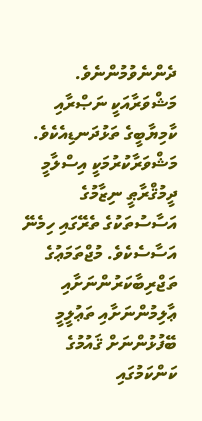ދެންނެވުމުންނެވެ. މަޝްވަރާއަކީ ނަޞްރާއި ކާމިޔާބީގެ ތަޅުދަނޑިއެކެވެ. މަޝްވަރާކުރުމަކީ އިސްލާމީ ދީމުޤްރާޠީ ނިޒާމުގެ އަސާސުތަކުގެ ތެރޭގައި ހިމެނޭ އަސާސެކެވެ. މުޖްތަމަޢުގެ ތަޖްރިބާކަރުންނަށާއި ޢާލިމުންނަށާއި ތަޢުލީމީ ބޭފުޅުންނަށް ޤައުމުގެ ކަންކަމުގައި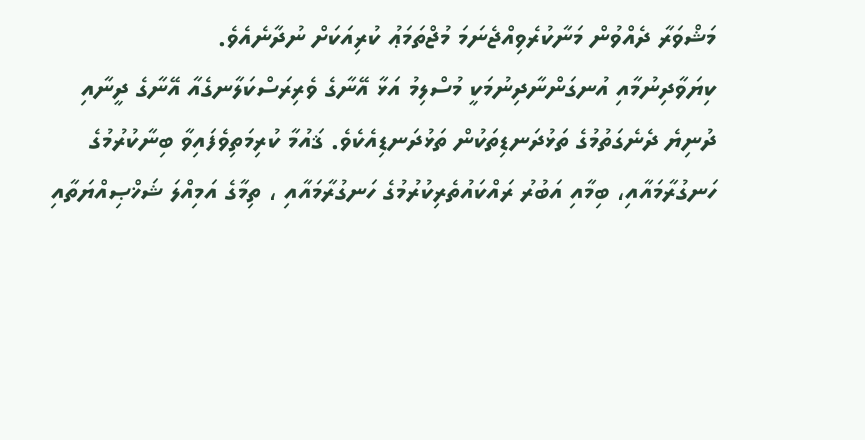މަޝްވަރާ ދެއްވުން މަނާކުރެވިއްޖެނަމަ މުޖްތަމަޢު ކުރިއަކަށް ނުދާނެއެވެ.
ކިޔަވާދިނުމާއި އުނގަންނާދިނުމަކީ މުސްލިމު އަޅާ އޭނާގެ ވެރިރަސްކަލާނގެއާ އޭނާގެ ދީނާއި ދުނިޔެ ދެނެގަތުމުގެ ތަޅުދަނޑިތަކުން ތަޅުދަނޑިއެކެވެ. ޤައުމާ ކުރިމަތިވެފައިވާ ބިނާކުރުމުގެ ހަނގުރާމައާއި، ބިމާއި އަބުރު ރައްކައުތެރިކުރުމުގެ ހަނގުރާމައާއި ، ތިމާގެ އަމިއްލަ ޝަޚްޞިއްޔަތާއި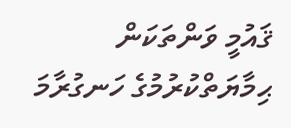ޤައުމީ ވަންތަކަން ޙިމާޔަތްކުރުމުގެ ހަނގުރާމަ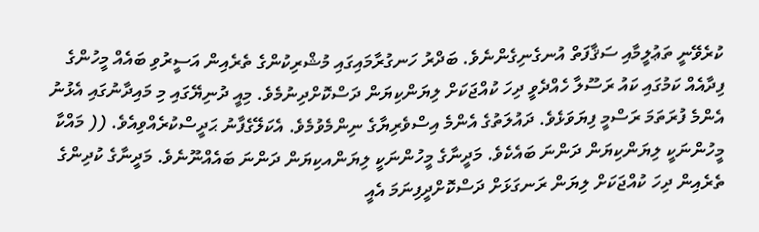ކުރެވޭނީ ތަޢުލީމާއި ސަޤާފަތް އުނގެނިގެންނެވެ. ބަދްރު ހަނގުރާމައިގައި މުޝްރިކުންގެ ތެރެއިން އަސީރުވި ބައެއް މީހުންގެ ފިދާއެއް ކަމުގައި ކައު ރަސޫލާ ހެއްދެވީ ދިހަ ކުއްޖަކަށް ލިޔަންކިޔަން ދަސްކޮށްދިނުމެވެ. މިއީ ދުނިޔޭގައި މި މައިދާނުގައި އެޅުނު އެންމެ ފުރަތަމަ ރަސްމީ ފިޔަވަޅެވެ. ދައުލަތުގެ އެންމެ އިސްވެރިޔާގެ ނިންމެވުމެވެ. އެކަލޭގެފާނު ޙަދީސްކުރެއްވިއެވެ. (( މައްކާ މީހުންނަކީ ލިޔަންކިޔަން ދަންނަ ބައެކެވެ. މަދީނާގެ މީހުންނަކީ ލިޔަންއކިޔަން ދަންނަ ބައެއްނޫނެވެ. މަދީނާގެ ކުދިންގެ ތެރެއިން ދިހަ ކުއްޖަކަށް ލިޔަން ރަނގަޅަށް ދަސްކޮށްދީފިނަމަ އެއީ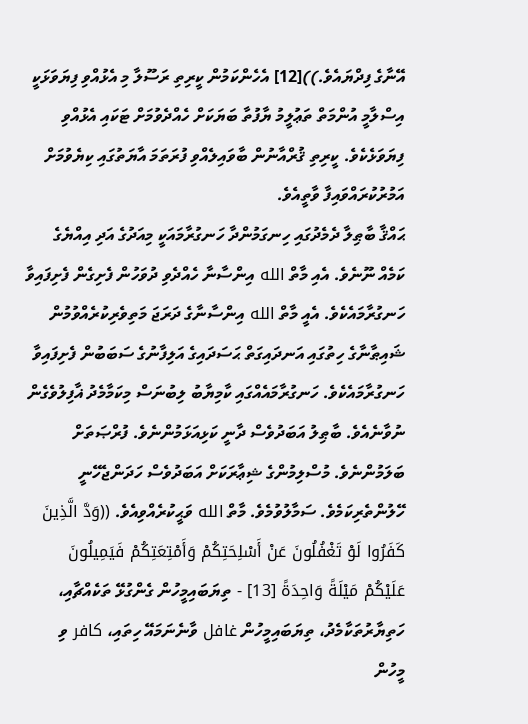އޭނާގެ ފިދްޔައެވެ.))[12] އެހެންކަމުން ކީރިތި ރަސޫލާ މި އެޅުއްވި ފިޔަވަޅަކީ އިސްލާމީ އުންމަތް ތަޢުލީމު ޔާފުތާ ބަޔަކަށް ހެއްދެވުމަށް ޓަކައި އެޅުއްވި ފިޔަވަޅެކެވެ. ކީރިތި ޤުރްއާނުން ބާވައިލެއްވި ފުރަތަމަ އާޔަތުގައި ކިޔެވުމަށް އަމުރުކުރައްވައިފާ ވާތީއެވެ.
ޙައްޤާ ބާޠިލާ ދެމެދުގައި ހިނގަމުންދާ ހަނގުރާމައަކީ މިއަދުގެ އަދި އިއްޔެގެ ކަމެއް ނޫނެވެ. އެއި މާތް الله އިންސާނާ ހެއްދެވި ދުވަހުން ފެށިގެން ފެށިފައިވާ ހަނގުރާމައެކެވެ. އެއީ މާތް الله އިންސާނާގެ ދަރަޖަ މަތިވެރިކުރެއްވުމުން ޝައިޠާނާގެ ހިތުގައި އަނދައިގަތް ޙަސަދައިގެ އަލިފާނުގެ ސަބަބުން ފެށިފައިވާ ހަނގުރާމައެކެވެ. ހަނގުރާމައެއްގައި ކާމިޔާބު ލިބުނަސް މިކަމާމެދު ޣާފިލުވެގެން ނުވާނެއެވެ. ބާޠިލު އަބަދުވެސް ދާނީ ކަޅިއަޅަމުންނެވެ. ފުރްޞަތަށް ބަލަމުންނެވެ. މުސްލިމުންގެ ޝިޢާރަކަށް އަބަދުވެސް ހަދަންޖެހޭނީ ހޭލުންތެރިކަމެވެ. ސަމާލުވުމެވެ. މާތް الله ވަޙީކުރެއްވިއެވެ. ((وَدَّ الَّذِينَ كَفَرُوا لَوْ تَغْفُلُونَ عَنْ أَسْلِحَتِكُمْ وَأَمْتِعَتِكُمْ فَيَمِيلُونَ عَلَيْكُمْ مَيْلَةً وَاحِدَةً [13] - ތިޔަބައިމީހުން ގެންގުޅޭ ތަކެއްޗާއި، ހަތިޔާރުތަކާމެދު، ތިޔަބައިމީހުން غافل ވާނެނަމައޭ ހިތައި، كافر ވި މީހުން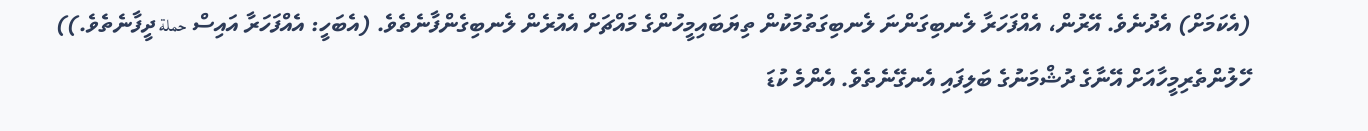(އެކަމަށް) އެދުނެވެ. އޭރުން، އެއްފަހަރާ ލެނބިގަންނަ ލެނބިގަތުމަކުން ތިޔަބައިމީހުންގެ މައްޗަށް އެއުރެން ލެނބިގެންފާނެތެވެ. (އެބަހީ: އެއްފަހަރާ އައިސް حملة ދީފާނެތެވެ.)) ހޭލުންތެރިމީހާއަށް އޭނާގެ ދުޝްމަނުގެ ބަލިފައި އެނގޭނެތެވެ. އެންމެ ކުޑަ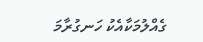ގެއްލުމަކާއެކު ހަނގުރާމަ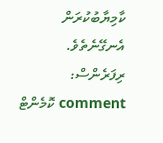ކާމިޔާބުކުރަން އެނގޭނެތެވެ.
ރިފަރެންސް:
comment ކޮމެންޓް